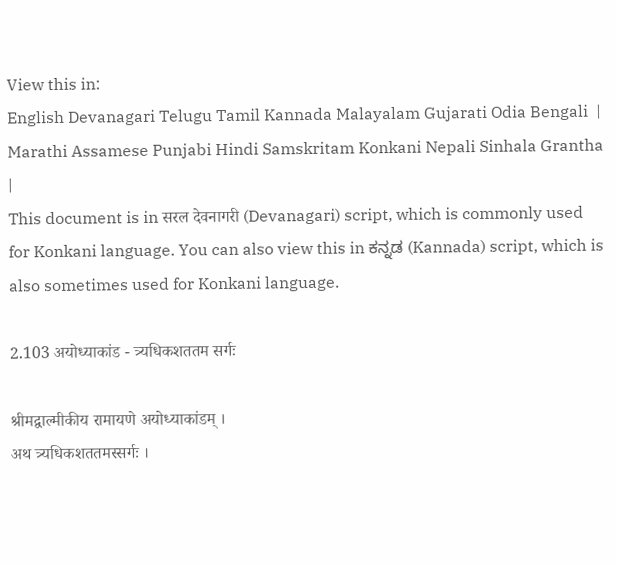View this in:
English Devanagari Telugu Tamil Kannada Malayalam Gujarati Odia Bengali  |
Marathi Assamese Punjabi Hindi Samskritam Konkani Nepali Sinhala Grantha  |
This document is in सरल देवनागरी (Devanagari) script, which is commonly used for Konkani language. You can also view this in ಕನ್ನಡ (Kannada) script, which is also sometimes used for Konkani language.

2.103 अयोध्याकांड - त्र्यधिकशततम सर्गः

श्रीमद्वाल्मीकीय रामायणे अयोध्याकांडम् ।
अथ त्र्यधिकशततमस्सर्गः ।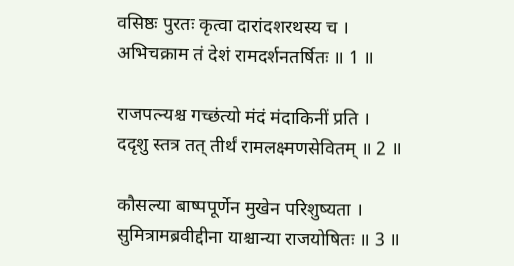वसिष्ठः पुरतः कृत्वा दारांदशरथस्य च ।
अभिचक्राम तं देशं रामदर्शनतर्षितः ॥ 1 ॥

राजपत्न्यश्च गच्छंत्यो मंदं मंदाकिनीं प्रति ।
ददृशु स्तत्र तत् तीर्थं रामलक्ष्मणसेवितम् ॥ 2 ॥

कौसल्या बाष्पपूर्णेन मुखेन परिशुष्यता ।
सुमित्रामब्रवीद्दीना याश्चान्या राजयोषितः ॥ 3 ॥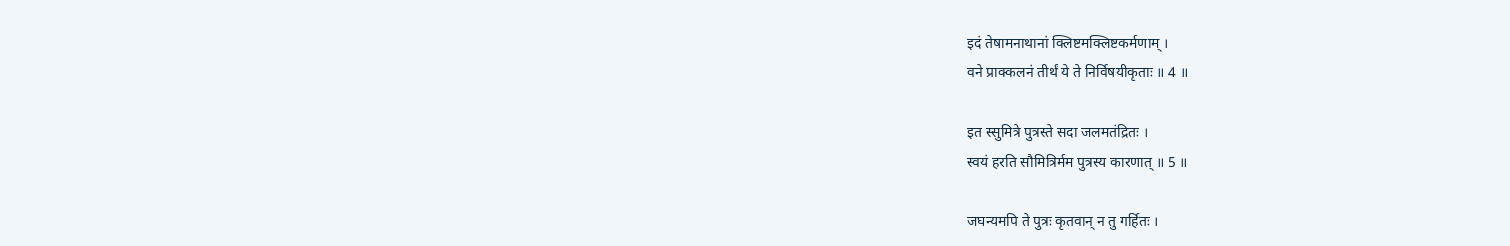इदं तेषामनाथानां क्लिष्टमक्लिष्टकर्मणाम् ।
वने प्राक्कलनं तीर्थं ये ते निर्विषयीकृताः ॥ 4 ॥

इत स्सुमित्रे पुत्रस्ते सदा जलमतंद्रितः ।
स्वयं हरति सौमित्रिर्मम पुत्रस्य कारणात् ॥ 5 ॥

जघन्यमपि ते पुत्रः कृतवान् न तु गर्हितः ।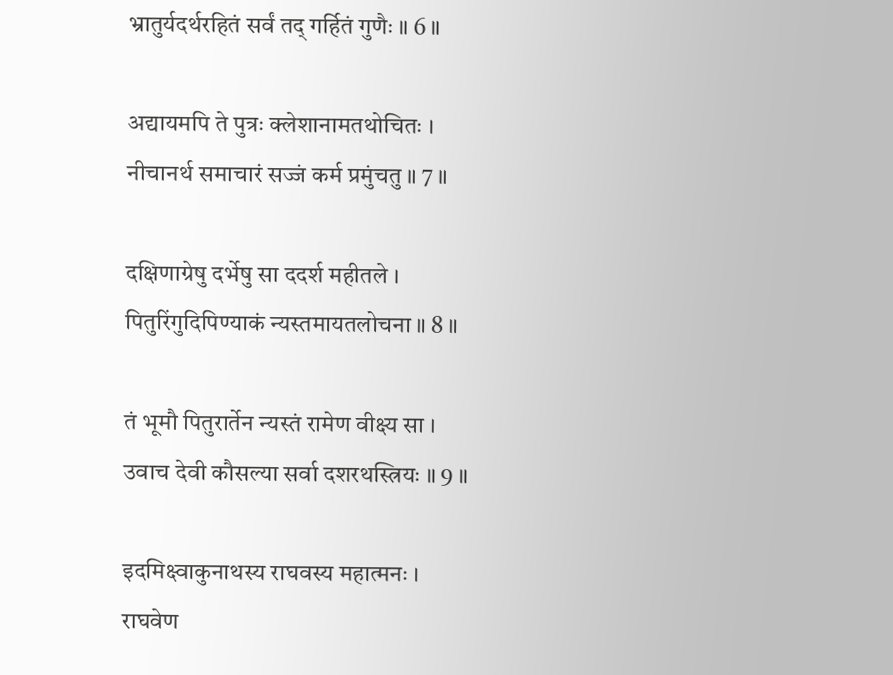भ्रातुर्यदर्थरहितं सर्वं तद् गर्हितं गुणैः ॥ 6 ॥

अद्यायमपि ते पुत्रः क्लेशानामतथोचितः ।
नीचानर्थ समाचारं सज्जं कर्म प्रमुंचतु ॥ 7 ॥

दक्षिणाग्रेषु दर्भेषु सा ददर्श महीतले ।
पितुरिंगुदिपिण्याकं न्यस्तमायतलोचना ॥ 8 ॥

तं भूमौ पितुरार्तेन न्यस्तं रामेण वीक्ष्य सा ।
उवाच देवी कौसल्या सर्वा दशरथस्त्रियः ॥ 9 ॥

इदमिक्ष्वाकुनाथस्य राघवस्य महात्मनः ।
राघवेण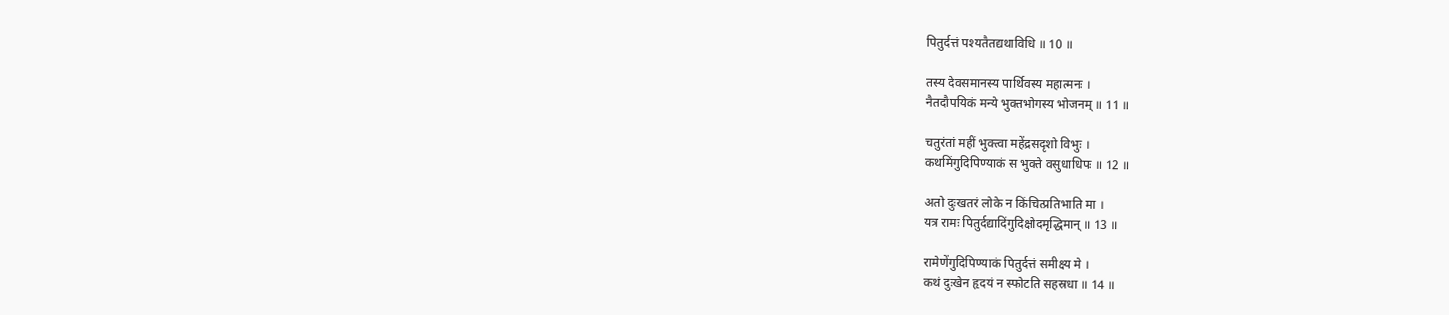पितुर्दत्तं पश्यतैतद्यथाविधि ॥ 10 ॥

तस्य देवसमानस्य पार्थिवस्य महात्मनः ।
नैतदौपयिकं मन्ये भुक्तभोगस्य भोजनम् ॥ 11 ॥

चतुरंतां महीं भुक्त्वा महेंद्रसदृशो विभुः ।
कथमिंगुदिपिण्याकं स भुक्ते वसुधाधिपः ॥ 12 ॥

अतो दुःखतरं लोके न किंचित्प्रतिभाति मा ।
यत्र रामः पितुर्दद्यादिंगुदिक्षोदमृद्धिमान् ॥ 13 ॥

रामेणेंगुदिपिण्याकं पितुर्दत्तं समीक्ष्य मे ।
कथं दुःखेन हृदयं न स्फोटति सहस्रधा ॥ 14 ॥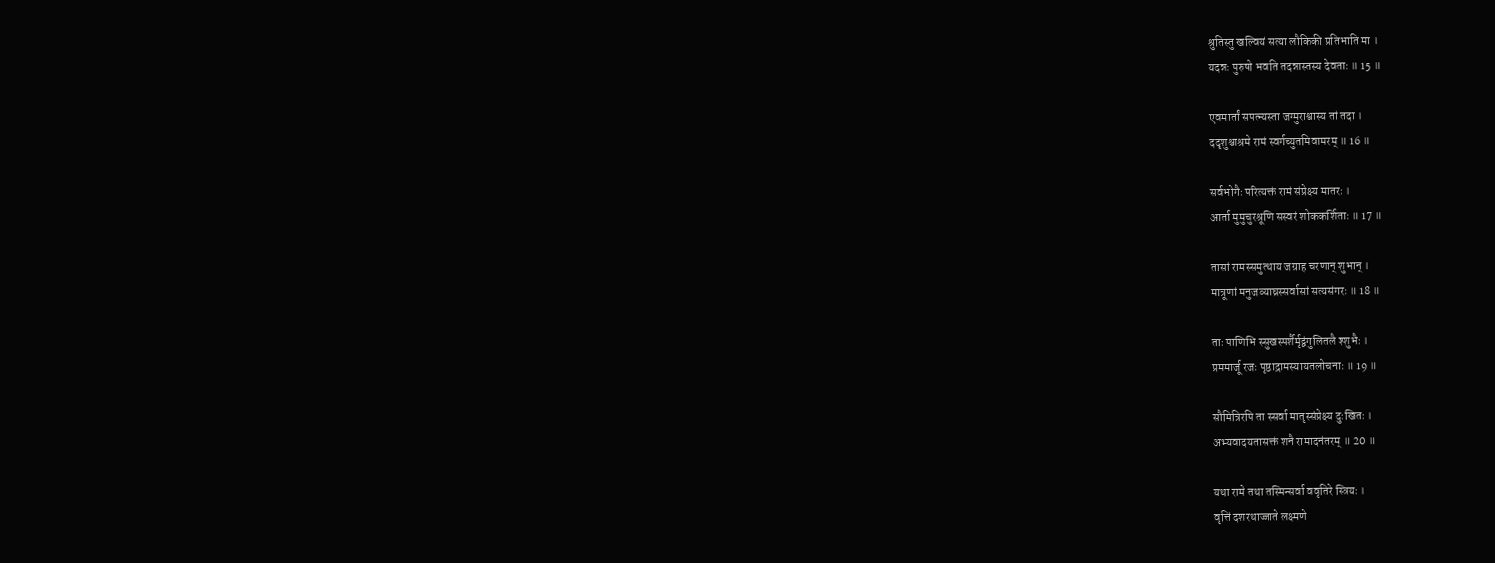श्रुतिस्तु खल्वियं सत्या लौकिकी प्रतिभाति मा ।
यदन्नः पुरुषो भवति तदन्नास्तस्य देवताः ॥ 15 ॥

एवमार्तां सपत्न्यस्ता जग्मुराश्वास्य तां तदा ।
ददृशुश्चाश्रमे रामं स्वर्गच्युतमिवामरम् ॥ 16 ॥

सर्वभोगैः परित्यक्तं रामं संप्रेक्ष्य मातरः ।
आर्ता मुमुचुरश्रूणि सस्वरं शोककर्शिताः ॥ 17 ॥

तासां रामस्समुत्थाय जग्राह चरणान् शुभान् ।
मात्रूणां मनुजव्याघ्रस्सर्वासां सत्यसंगरः ॥ 18 ॥

ताः पाणिभि स्सुखस्पर्शैर्मृद्वंगुलितलै श्शुभैः ।
प्रममार्जू रजः पृष्ठाद्रामस्यायतलोचनाः ॥ 19 ॥

सौमित्रिरपि ता स्सर्वा मातृस्संप्रेक्ष्य दुःखितः ।
अभ्यवादयतासक्तं शनै रामादनंतरम् ॥ 20 ॥

यथा रामे तथा तस्मिन्सर्वा ववृतिरे स्त्रियः ।
वृत्तिं दशरथाज्जाते लक्ष्मणे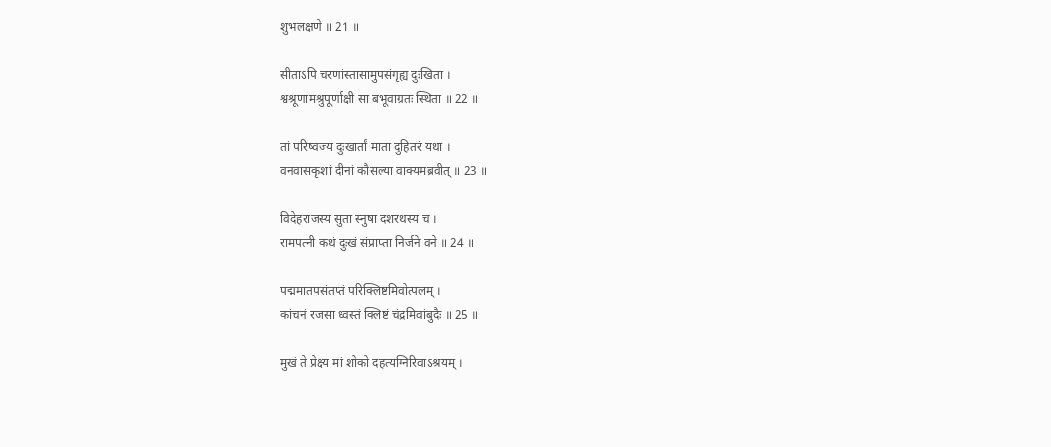शुभलक्षणे ॥ 21 ॥

सीताऽपि चरणांस्तासामुपसंगृह्य दुःखिता ।
श्वश्रूणामश्रुपूर्णाक्षी सा बभूवाग्रतः स्थिता ॥ 22 ॥

तां परिष्वज्य दुःखार्तां माता दुहितरं यथा ।
वनवासकृशां दीनां कौसल्या वाक्यमब्रवीत् ॥ 23 ॥

विदेहराजस्य सुता स्नुषा दशरथस्य च ।
रामपत्नी कथं दुःखं संप्राप्ता निर्जने वने ॥ 24 ॥

पद्ममातपसंतप्तं परिक्लिष्टमिवोत्पलम् ।
कांचनं रजसा ध्वस्तं क्लिष्टं चंद्रमिवांबुदैः ॥ 25 ॥

मुखं ते प्रेक्ष्य मां शोको दहत्यग्निरिवाऽश्रयम् ।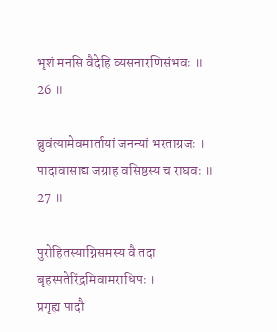भृशं मनसि वैदेहि व्यसनारणिसंभवः ॥ 26 ॥

ब्रुवंत्यामेवमार्तायां जनन्यां भरताग्रजः ।
पादावासाद्य जग्राह वसिष्ठस्य च राघवः ॥ 27 ॥

पुरोहितस्याग्निसमस्य वै तदा बृहस्पतेरिंद्रमिवामराधिपः ।
प्रगृह्य पादौ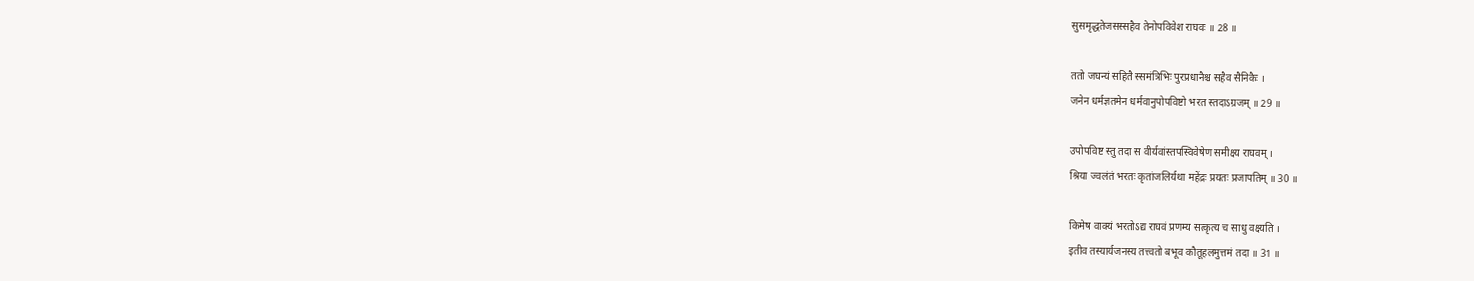सुसमृद्धतेजसस्सहैव तेनोपविवेश राघवः ॥ 28 ॥

ततो जघन्यं सहितै स्समंत्रिभिः पुरप्रधानैश्च सहैव सैनिकैः ।
जनेन धर्मज्ञतमेन धर्मवानुपोपविष्टो भरत स्तदाऽग्रजम् ॥ 29 ॥

उपोपविष्ट स्तु तदा स वीर्यवांस्तपस्विवेषेण समीक्ष्य राघवम् ।
श्रिया ज्वलंतं भरतः कृतांजलिर्यथा महेंद्रः प्रयतः प्रजापतिम् ॥ 30 ॥

किमेष वाक्यं भरतोऽद्य राघवं प्रणम्य सत्कृत्य च साधु वक्ष्यति ।
इतीव तस्यार्यजनस्य तत्त्वतो बभूव कौतूहलमुत्तमं तदा ॥ 31 ॥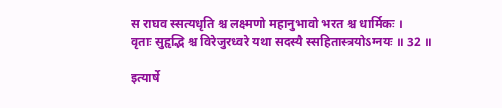स राघव स्सत्यधृति श्च लक्ष्मणो महानुभावो भरत श्च धार्मिकः ।
वृताः सुहृद्भि श्च विरेजुरध्वरे यथा सदस्यै स्सहितास्त्रयोऽग्नयः ॥ 32 ॥

इत्यार्षे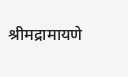श्रीमद्रामायणे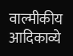वाल्मीकीय आदिकाव्ये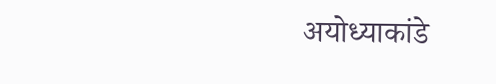अयोध्याकांडे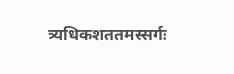त्र्यधिकशततमस्सर्गः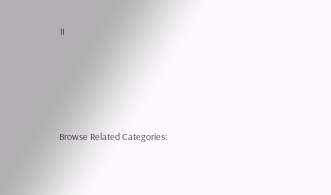॥




Browse Related Categories: